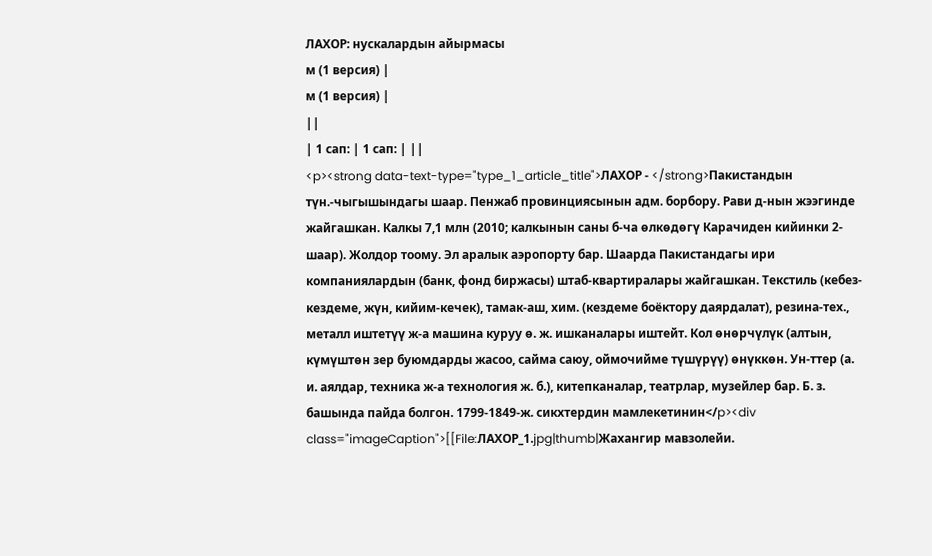ЛАХОР: нускалардын айырмасы
м (1 версия) |
м (1 версия) |
||
| 1 сап: | 1 сап: | ||
<p><strong data-text-type="type_1_article_title">ЛАХОР - </strong>Пакистандын түн.-чыгышындагы шаар. Пенжаб провинциясынын адм. борбору. Рави д-нын жээгинде жайгашкан. Калкы 7,1 млн (2010; калкынын саны б-ча өлкөдөгү Карачиден кийинки 2-шаар). Жолдор тоому. Эл аралык аэропорту бар. Шаарда Пакистандагы ири компаниялардын (банк, фонд биржасы) штаб-квартиралары жайгашкан. Текстиль (кебез-кездеме, жүн, кийим-кечек), тамак-аш, хим. (кездеме боёктору даярдалат), резина-тех., металл иштетүү ж-а машина куруу ө. ж. ишканалары иштейт. Кол өнөрчүлүк (алтын, күмүштөн зер буюмдарды жасоо, сайма саюу, оймочийме түшүрүү) өнүккөн. Ун-ттер (а. и. аялдар, техника ж-а технология ж. б.), китепканалар, театрлар, музейлер бар. Б. з. башында пайда болгон. 1799-1849-ж. сикхтердин мамлекетинин</p><div class="imageCaption">[[File:ЛАХОР_1.jpg|thumb|Жахангир мавзолейи.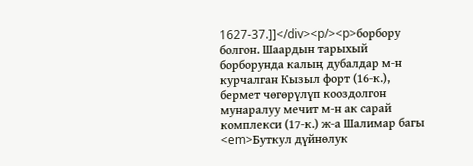1627-37.]]</div><p/><p>борбору болгон. Шаардын тарыхый борборунда калың дубалдар м-н курчалган Кызыл форт (16-к.), бермет чөгөрүлүп кооздолгон мунаралуу мечит м-н ак сарай комплекси (17-к.) ж-а Шалимар багы <em>Буткул дүйнөлук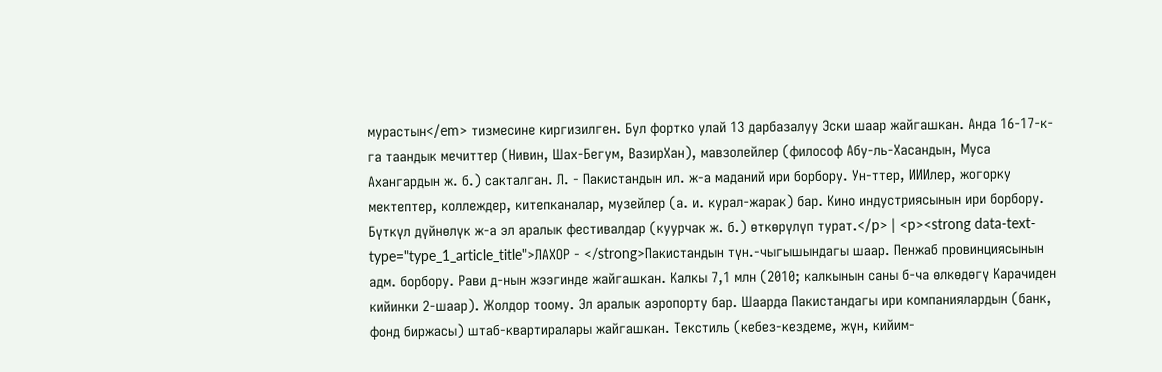мурастын</em> тизмесине киргизилген. Бул фортко улай 13 дарбазалуу Эски шаар жайгашкан. Анда 16-17-к-га таандык мечиттер (Нивин, Шах-Бегум, ВазирХан), мавзолейлер (философ Абу-ль-Хасандын, Муса Ахангардын ж. б.) сакталган. Л. - Пакистандын ил. ж-а маданий ири борбору. Ун-ттер, ИИИлер, жогорку мектептер, коллеждер, китепканалар, музейлер (а. и. курал-жарак) бар. Кино индустриясынын ири борбору. Бүткүл дүйнөлүк ж-а эл аралык фестивалдар (куурчак ж. б.) өткөрүлүп турат.</p> | <p><strong data-text-type="type_1_article_title">ЛАХОР - </strong>Пакистандын түн.-чыгышындагы шаар. Пенжаб провинциясынын адм. борбору. Рави д-нын жээгинде жайгашкан. Калкы 7,1 млн (2010; калкынын саны б-ча өлкөдөгү Карачиден кийинки 2-шаар). Жолдор тоому. Эл аралык аэропорту бар. Шаарда Пакистандагы ири компаниялардын (банк, фонд биржасы) штаб-квартиралары жайгашкан. Текстиль (кебез-кездеме, жүн, кийим-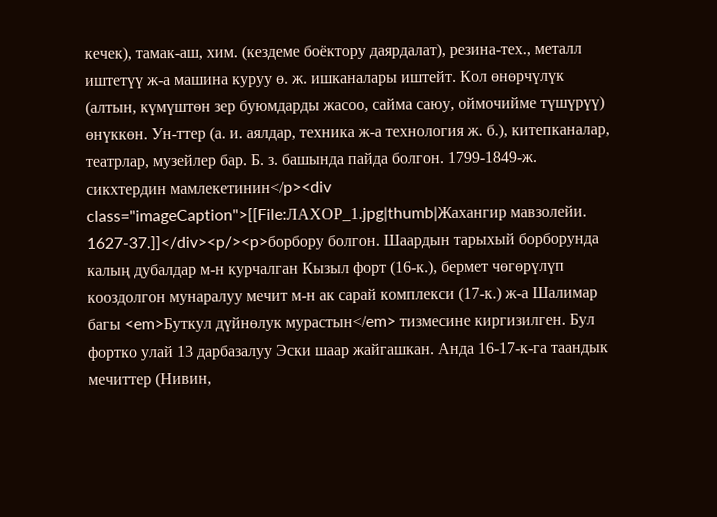кечек), тамак-аш, хим. (кездеме боёктору даярдалат), резина-тех., металл иштетүү ж-а машина куруу ө. ж. ишканалары иштейт. Кол өнөрчүлүк (алтын, күмүштөн зер буюмдарды жасоо, сайма саюу, оймочийме түшүрүү) өнүккөн. Ун-ттер (а. и. аялдар, техника ж-а технология ж. б.), китепканалар, театрлар, музейлер бар. Б. з. башында пайда болгон. 1799-1849-ж. сикхтердин мамлекетинин</p><div class="imageCaption">[[File:ЛАХОР_1.jpg|thumb|Жахангир мавзолейи. 1627-37.]]</div><p/><p>борбору болгон. Шаардын тарыхый борборунда калың дубалдар м-н курчалган Кызыл форт (16-к.), бермет чөгөрүлүп кооздолгон мунаралуу мечит м-н ак сарай комплекси (17-к.) ж-а Шалимар багы <em>Буткул дүйнөлук мурастын</em> тизмесине киргизилген. Бул фортко улай 13 дарбазалуу Эски шаар жайгашкан. Анда 16-17-к-га таандык мечиттер (Нивин,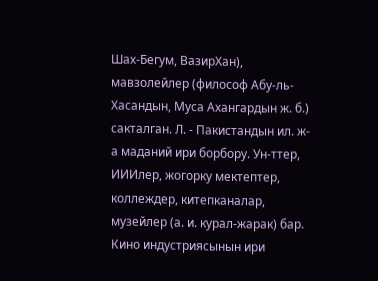Шах-Бегум, ВазирХан), мавзолейлер (философ Абу-ль-Хасандын, Муса Ахангардын ж. б.) сакталган. Л. - Пакистандын ил. ж-а маданий ири борбору. Ун-ттер, ИИИлер, жогорку мектептер, коллеждер, китепканалар, музейлер (а. и. курал-жарак) бар. Кино индустриясынын ири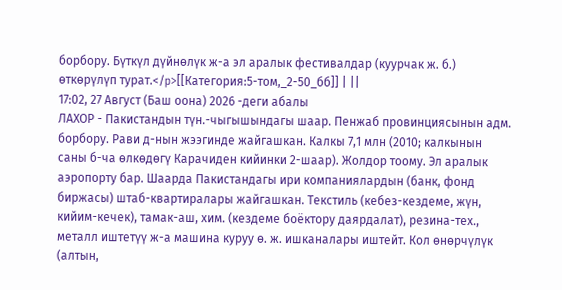борбору. Бүткүл дүйнөлүк ж-а эл аралык фестивалдар (куурчак ж. б.) өткөрүлүп турат.</p>[[Категория:5-том,_2-50_бб]] | ||
17:02, 27 Август (Баш оона) 2026 -деги абалы
ЛАХОР - Пакистандын түн.-чыгышындагы шаар. Пенжаб провинциясынын адм. борбору. Рави д-нын жээгинде жайгашкан. Калкы 7,1 млн (2010; калкынын саны б-ча өлкөдөгү Карачиден кийинки 2-шаар). Жолдор тоому. Эл аралык аэропорту бар. Шаарда Пакистандагы ири компаниялардын (банк, фонд биржасы) штаб-квартиралары жайгашкан. Текстиль (кебез-кездеме, жүн, кийим-кечек), тамак-аш, хим. (кездеме боёктору даярдалат), резина-тех., металл иштетүү ж-а машина куруу ө. ж. ишканалары иштейт. Кол өнөрчүлүк (алтын,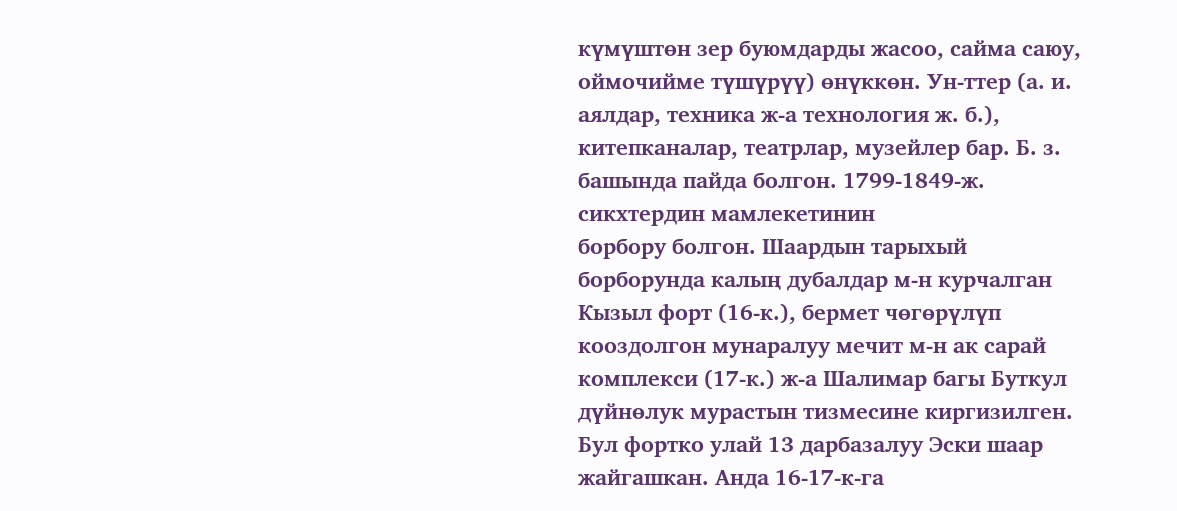күмүштөн зер буюмдарды жасоо, сайма саюу, оймочийме түшүрүү) өнүккөн. Ун-ттер (а. и. аялдар, техника ж-а технология ж. б.), китепканалар, театрлар, музейлер бар. Б. з. башында пайда болгон. 1799-1849-ж. сикхтердин мамлекетинин
борбору болгон. Шаардын тарыхый борборунда калың дубалдар м-н курчалган Кызыл форт (16-к.), бермет чөгөрүлүп кооздолгон мунаралуу мечит м-н ак сарай комплекси (17-к.) ж-а Шалимар багы Буткул дүйнөлук мурастын тизмесине киргизилген. Бул фортко улай 13 дарбазалуу Эски шаар жайгашкан. Анда 16-17-к-га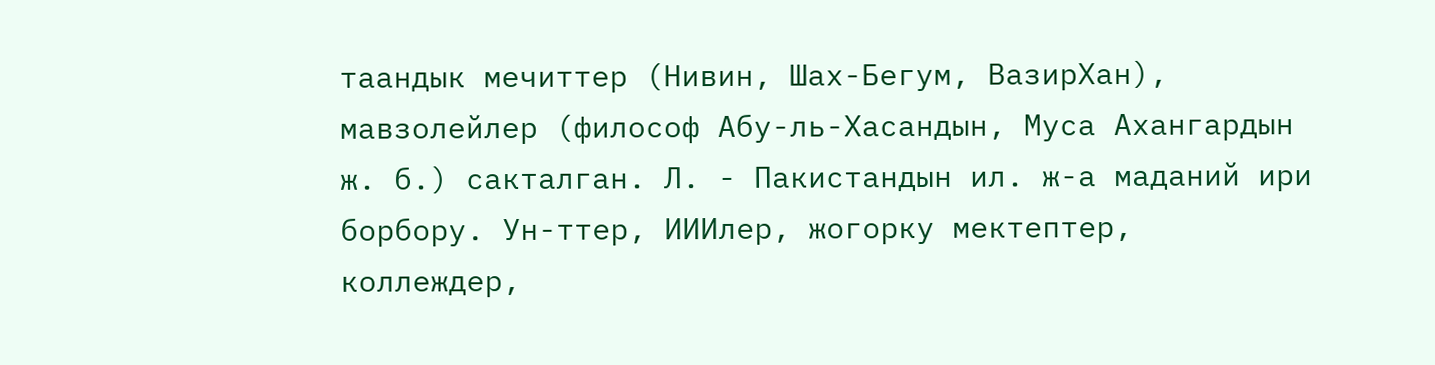таандык мечиттер (Нивин, Шах-Бегум, ВазирХан), мавзолейлер (философ Абу-ль-Хасандын, Муса Ахангардын ж. б.) сакталган. Л. - Пакистандын ил. ж-а маданий ири борбору. Ун-ттер, ИИИлер, жогорку мектептер, коллеждер,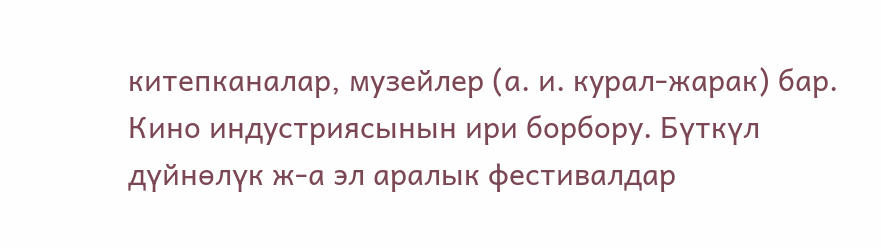китепканалар, музейлер (а. и. курал-жарак) бар. Кино индустриясынын ири борбору. Бүткүл дүйнөлүк ж-а эл аралык фестивалдар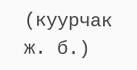(куурчак ж. б.)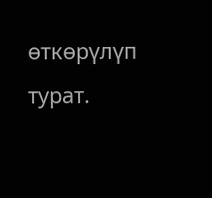өткөрүлүп турат.